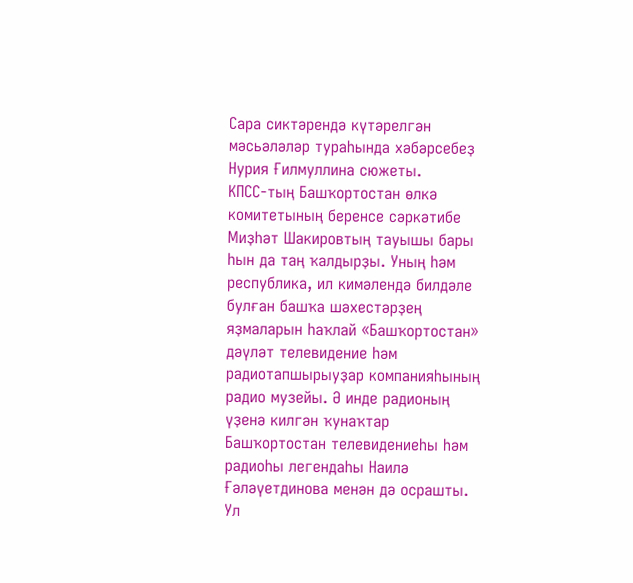Сара сиктәрендә күтәрелгән мәсьәләләр тураһында хәбәрсебеҙ Нурия Ғилмуллина сюжеты.
КПСС-тың Башҡортостан өлкә комитетының беренсе сәркәтибе Миҙһәт Шакировтың тауышы бары һын да таң ҡалдырҙы. Уның һәм республика, ил кимәлендә билдәле булған башҡа шәхестәрҙең яҙмаларын һаҡлай «Башҡортостан» дәүләт телевидение һәм радиотапшырыуҙар компанияһының радио музейы. Ә инде радионың үҙенә килгән ҡунаҡтар Башҡортостан телевидениеһы һәм радиоһы легендаһы Наилә Ғәләүетдинова менән дә осрашты. Ул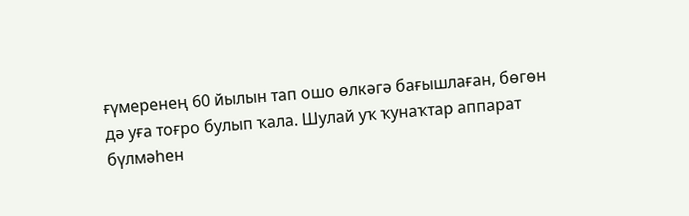ғүмеренең 60 йылын тап ошо өлкәгә бағышлаған, бөгөн дә уға тоғро булып ҡала. Шулай уҡ ҡунаҡтар аппарат бүлмәһен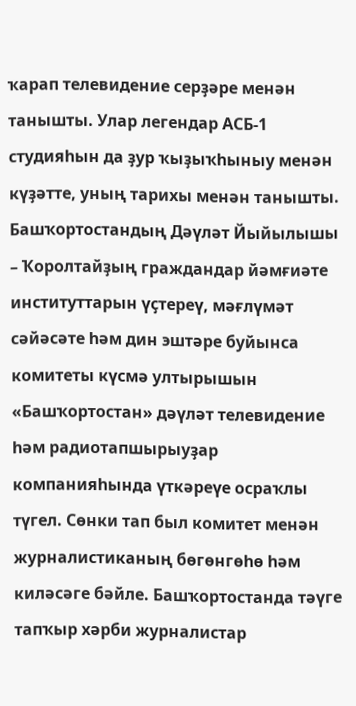ҡарап телевидение серҙәре менән танышты. Улар легендар АСБ-1 студияһын да ҙур ҡыҙыҡһыныу менән күҙәтте, уның тарихы менән танышты. Башҡортостандың Дәүләт Йыйылышы – Ҡоролтайҙың граждандар йәмғиәте институттарын үҫтереү, мәғлүмәт сәйәсәте һәм дин эштәре буйынса комитеты күсмә ултырышын «Башҡортостан» дәүләт телевидение һәм радиотапшырыуҙар компанияһында үткәреүе осраҡлы түгел. Сөнки тап был комитет менән журналистиканың бөгөнгөһө һәм киләсәге бәйле. Башҡортостанда тәүге тапҡыр хәрби журналистар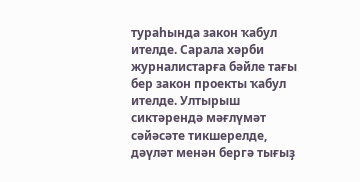тураһында закон ҡабул ителде. Сарала хәрби журналистарға бәйле тағы бер закон проекты ҡабул ителде. Ултырыш сиктәрендә мәғлүмәт сәйәсәте тикшерелде, дәүләт менән бергә тығыҙ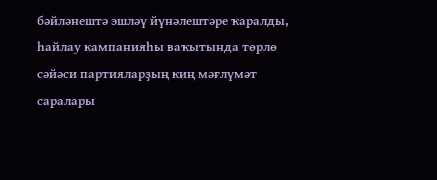бәйләнештә эшләү йүнәлештәре ҡаралды, һайлау кампанияһы ваҡытында төрлө сәйәси партияларҙың киң мәғлүмәт саралары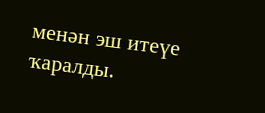менән эш итеүе ҡаралды.